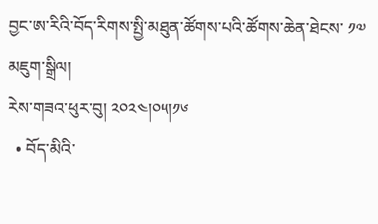བྱང་ཨ་རིའི་བོད་རིགས་སྤྱི་མཐུན་ཚོགས་པའི་ཚོགས་ཆེན་ཐེངས་ ༡༧ མཇུག་སྒྲིལ།
རེས་གཟའ་ཕུར་བུ། ༢༠༢༤།༠༥།༡༦
  • བོད་མིའི་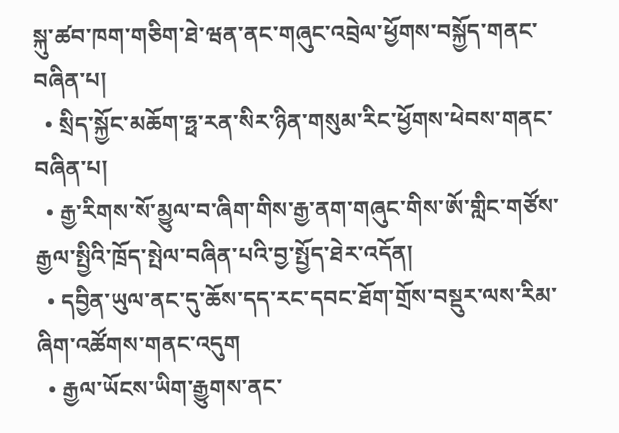སྐུ་ཚབ་ཁག་གཅིག་ཐེ་ཝན་ནང་གཞུང་འབྲེལ་ཕྱོགས་བསྐྱོད་གནང་བཞིན་པ།
  • སྲིད་སྐྱོང་མཆོག་ཧྥ་རན་སིར་ཉིན་གསུམ་རིང་ཕྱོགས་ཕེབས་གནང་བཞིན་པ།
  • རྒྱ་རིགས་སོ་མྱུལ་བ་ཞིག་གིས་རྒྱ་ནག་གཞུང་གིས་ཨོ་གླིང་གཙོས་རྒྱལ་སྤྱིའི་ཁྲོད་སྤེལ་བཞིན་པའི་བྱ་སྤྱོད་ཐེར་འདོན།
  • དབྱིན་ཡུལ་ནང་དུ་ཆོས་དད་རང་དབང་ཐོག་གྲོས་བསྡུར་ལས་རིམ་ཞིག་འཚོགས་གནང་འདུག
  • རྒྱལ་ཡོངས་ཡིག་རྒྱུགས་ནང་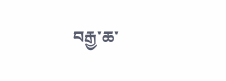བརྒྱ་ཆ་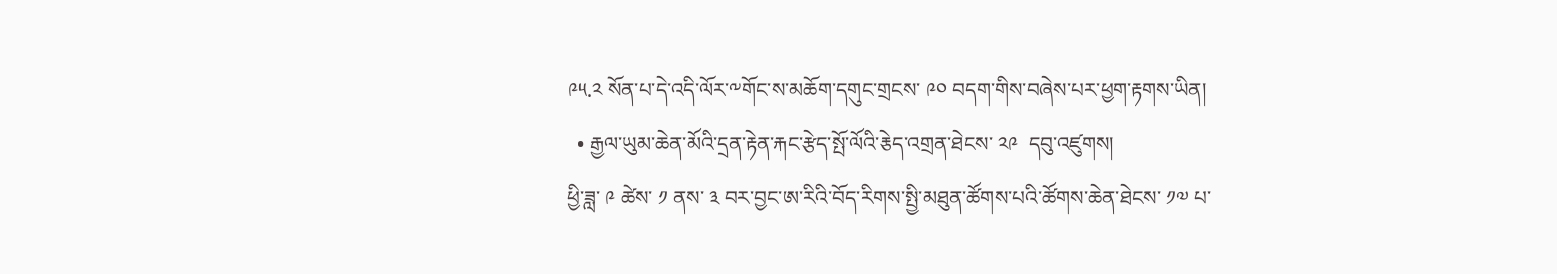༩༥.༢ སོན་པ་དེ་འདི་ལོར་༸གོང་ས་མཆོག་དགུང་གྲངས་ ༩༠ བདག་གིས་བཞེས་པར་ཕྱག་རྟགས་ཡིན།
  • རྒྱལ་ཡུམ་ཆེན་མོའི་དྲན་རྟེན་རྐང་རྩེད་སྤོ་ལོའི་རྕེད་འགྲན་ཐེངས་ ༢༩  དབུ་འཛུགས།
ཕྱི་ཟླ་ ༩ ཚེས་ ༡ ནས་ ༣ བར་བྱང་ཨ་རིའི་བོད་རིགས་སྤྱི་མཐུན་ཚོགས་པའི་ཚོགས་ཆེན་ཐེངས་ ༡༧ པ་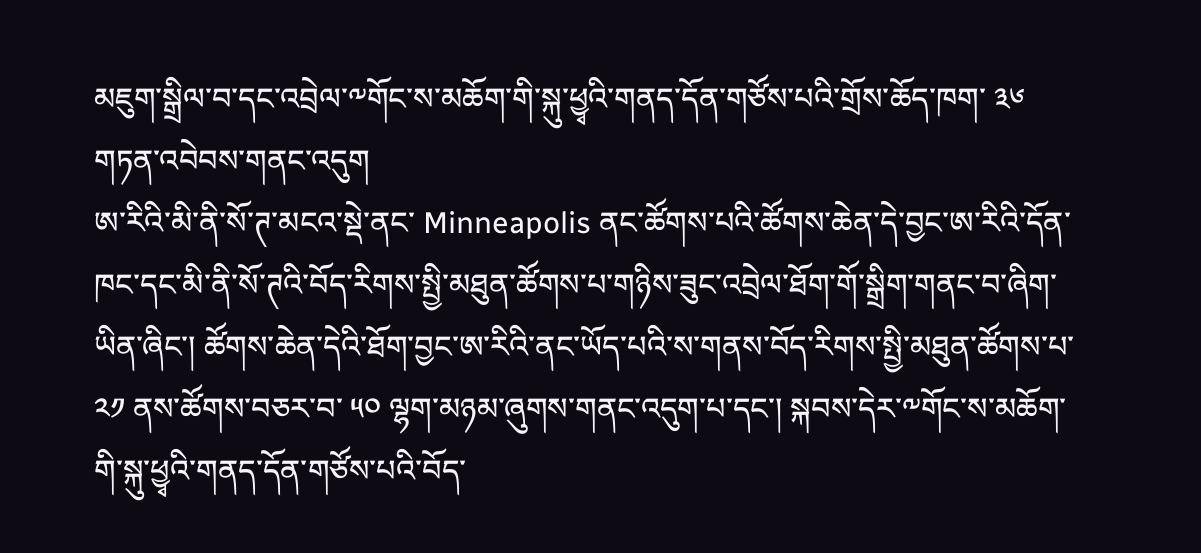མཇུག་སྒྲིལ་བ་དང་འབྲེལ་༸གོང་ས་མཆོག་གི་སྐུ་ཕྱྭའི་གནད་དོན་གཙོས་པའི་གྲོས་ཆོད་ཁག་ ༣༦ གཏན་འབེབས་གནང་འདུག
ཨ་རིའི་མི་ནི་སོ་ཊ་མངའ་སྡེ་ནང་ Minneapolis ནང་ཚོགས་པའི་ཚོགས་ཆེན་དེ་བྱང་ཨ་རིའི་དོན་ཁང་དང་མི་ནི་སོ་ཊའི་བོད་རིགས་སྤྱི་མཐུན་ཚོགས་པ་གཉིས་ཟུང་འབྲེལ་ཐོག་གོ་སྒྲིག་གནང་བ་ཞིག་ཡིན་ཞིང་། ཚོགས་ཆེན་དེའི་ཐོག་བྱང་ཨ་རིའི་ནང་ཡོད་པའི་ས་གནས་བོད་རིགས་སྤྱི་མཐུན་ཚོགས་པ་ ༢༡ ནས་ཚོགས་བཅར་བ་ ༥༠ ལྷག་མཉམ་ཞུགས་གནང་འདུག་པ་དང་། སྐབས་དེར་༸གོང་ས་མཆོག་གི་སྐུ་ཕྱྭའི་གནད་དོན་གཙོས་པའི་བོད་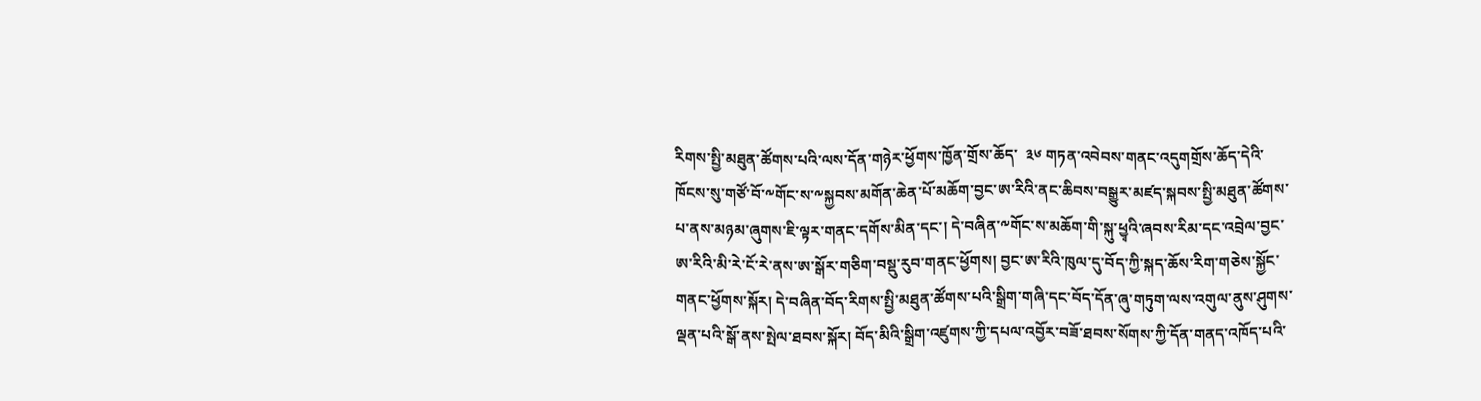རིགས་སྤྱི་མཐུན་ཚོགས་པའི་ལས་དོན་གཉེར་ཕྱོགས་ཁྱོན་གྲོས་ཆོད་  ༣༦ གཏན་འབེབས་གནང་འདུགགྲོས་ཆོད་དེའི་ཁོངས་སུ་གཙོ་བོ་༸གོང་ས་༸སྐྱབས་མགོན་ཆེན་པོ་མཆོག་བྱང་ཨ་རིའི་ནང་ཆིབས་བསྒྱུར་མཛད་སྐབས་སྤྱི་མཐུན་ཚོགས་པ་ནས་མཉམ་ཞུགས་ཇི་ལྟར་གནང་དགོས་མིན་དང་། དེ་བཞིན་༸གོང་ས་མཆོག་གི་སྐུ་ཕྱྭའི་ཞབས་རིམ་དང་འབྲེལ་བྱང་ཨ་རིའི་མི་རེ་ངོ་རེ་ནས་ཨ་སྒོར་གཅིག་བསྡུ་རུབ་གནང་ཕྱོགས། བྱང་ཨ་རིའི་ཁུལ་དུ་བོད་ཀྱི་སྐད་ཆོས་རིག་གཅེས་སྐྱོང་གནང་ཕྱོགས་སྐོར། དེ་བཞིན་བོད་རིགས་སྤྱི་མཐུན་ཚོགས་པའི་སྒྲིག་གཞི་དང་བོད་དོན་ཞུ་གཏུག་ལས་འགུལ་ནུས་ཤུགས་ལྡན་པའི་སྒོ་ནས་སྤེལ་ཐབས་སྐོར། བོད་མིའི་སྒྲིག་འཛུགས་ཀྱི་དཔལ་འབྱོར་བཟོ་ཐབས་སོགས་ཀྱི་དོན་གནད་འཁོད་པའི་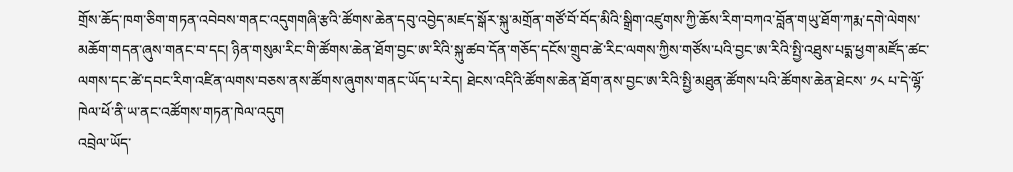གྲོས་ཆོད་ཁག་ཅིག་གཏན་འབེབས་གནང་འདུགགཞི་རྩའི་ཚོགས་ཆེན་དབུ་འབྱེད་མཛད་སྒོར་སྐུ་མགྲོན་གཙོ་བོ་བོད་མིའི་སྒྲིག་འཛུགས་ཀྱི་ཆོས་རིག་བཀའ་བློན་གཡུ་ཐོག་ཀརྨ་དགེ་ལེགས་མཆོག་གདན་ཞུས་གནང་བ་དང། ཉིན་གསུམ་རིང་གི་ཚོགས་ཆེན་ཐོག་བྱང་ཨ་རིའི་སྐུ་ཚབ་དོན་གཅོད་དངོས་གྲུབ་ཚེ་རིང་ལགས་ཀྱིས་གཙོས་པའི་བྱང་ཨ་རིའི་སྤྱི་འཐུས་པདྨ་ཕྱག་མཛོད་ཚང་ལགས་དང་ཚེ་དབང་རིག་འཛིན་ལགས་བཅས་ནས་ཚོགས་ཞུགས་གནང་ཡོད་པ་རེད། ཐེངས་འདིའི་ཚོགས་ཆེན་ཐོག་ནས་བྱང་ཨ་རིའི་སྤྱི་མཐུན་ཚོགས་པའི་ཚོགས་ཆེན་ཐེངས་ ༡༨ པ་དེ་ལྷོ་ཁེལ་ཕོ་ནི་ཡ་ནང་འཚོགས་གཏན་ཁེལ་འདུག
འབྲེལ་ཡོད་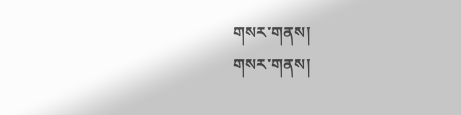གསར་གནས།
གསར་གནས།